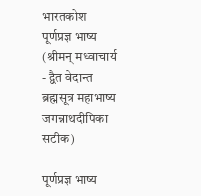भारतकोश
पूर्णप्रज्ञ भाष्य (श्रीमन् मध्वाचार्य - द्वैत वेदान्त ब्रह्मसूत्र महाभाष्य जगन्नाथदीपिका सटीक)

पूर्णप्रज्ञ भाष्य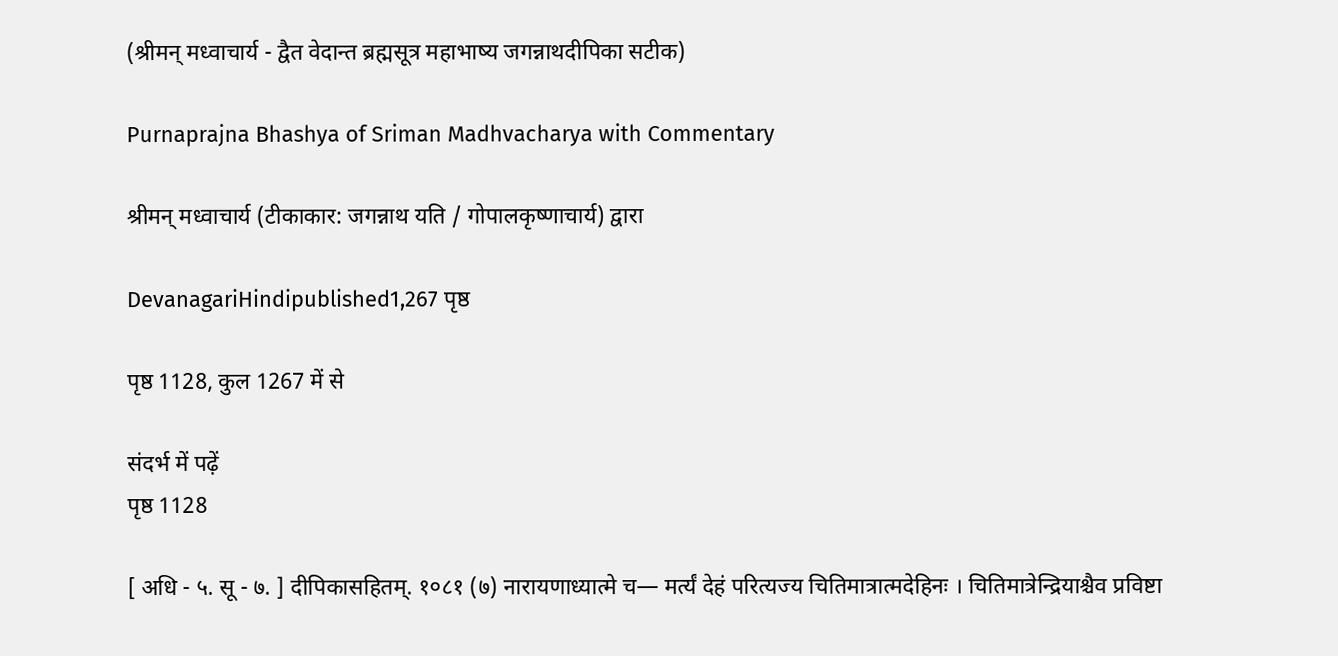(श्रीमन् मध्वाचार्य - द्वैत वेदान्त ब्रह्मसूत्र महाभाष्य जगन्नाथदीपिका सटीक)

Purnaprajna Bhashya of Sriman Madhvacharya with Commentary

श्रीमन् मध्वाचार्य (टीकाकार: जगन्नाथ यति / गोपालकृष्णाचार्य) द्वारा

DevanagariHindipublished1,267 पृष्ठ

पृष्ठ 1128, कुल 1267 में से

संदर्भ में पढ़ें
पृष्ठ 1128

[ अधि - ५. सू - ७. ] दीपिकासहितम्. १०८१ (७) नारायणाध्यात्मे च— मर्त्यं देहं परित्यज्य चितिमात्रात्मदेहिनः । चितिमात्रेन्द्रियाश्चैव प्रविष्टा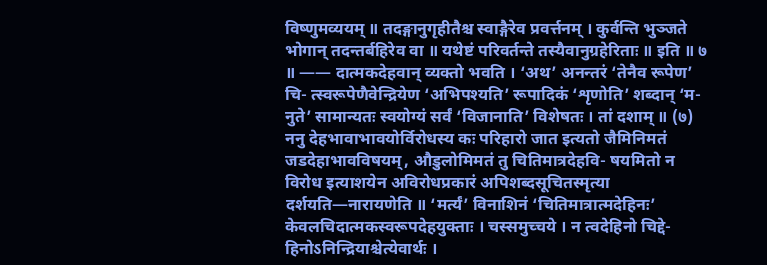विष्णुमव्ययम् ॥ तदङ्गानुगृहीतैश्च स्वाङ्गैरेव प्रवर्त्तनम् । कुर्वन्ति भुञ्जते भोगान् तदन्तर्बहिरेव वा ॥ यथेष्टं परिवर्तन्ते तस्यैवानुग्रहेरिताः ॥ इति ॥ ७ ॥ —— दात्मकदेहवान् व्यक्तो भवति । ‘अथ’ अनन्तरं ‘तेनैव रूपेण’ चि- त्स्वरूपेणैवेन्द्रियेण ‘अभिपश्यति’ रूपादिकं ‘शृणोति’ शब्दान् ‘म- नुते’ सामान्यतः स्वयोग्यं सर्वं ‘विजानाति’ विशेषतः । तां दशाम् ॥ (७) ननु देहभावाभावयोर्विरोधस्य कः परिहारो जात इत्यतो जैमिनिमतं जडदेहाभावविषयम्, औडुलोमिमतं तु चितिमात्रदेहवि- षयमितो न विरोध इत्याशयेन अविरोधप्रकारं अपिशब्दसूचितस्मृत्या दर्शयति—नारायणेति ॥ ‘मर्त्यं’ विनाशिनं ‘चितिमात्रात्मदेहिनः’ केवलचिदात्मकस्वरूपदेहयुक्ताः । चस्समुच्चये । न त्वदेहिनो चिद्दे- हिनोऽनिन्द्रियाश्चेत्येवार्थः ।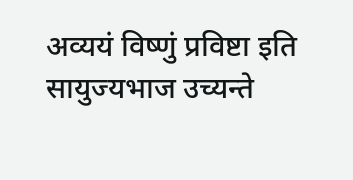अव्ययं विष्णुं प्रविष्टा इति सायुज्यभाज उच्यन्ते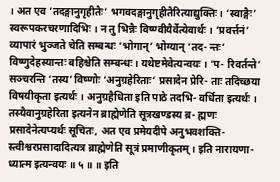। अत एव ‘तदङ्गानुगृहीतैः’ भगवदङ्गानुगृहीतैरित्याद्युक्तिः। ‘स्वाङ्गैः’ स्वरूपकरचरणादिभिः । न तु भिन्नैः विष्ण्वीयैर्वेत्येवार्थः । ‘प्रवर्त्तनं’ व्यापारं भुञ्जते चेति सम्बन्धः ‘भोगान्’ भोग्यान् ‘तद- न्तः’ विष्णुदेहस्यान्तः बहिश्चेति सम्बन्धः । यथेष्टमेवेत्यन्वयः । ‘प- रिवर्तन्ते’ सञ्चरन्ति ‘तस्य’ विष्णोः ‘अनुग्रहेरिताः’ प्रसादेन प्रेरि- ताः तदिच्छया विषयीकृता इत्यर्थः । अनुग्रहैधिता इति पाठे तदभि- वर्धिता इत्यर्थः । तस्यैवानुग्रहेरिता इत्यनेन ब्राह्मेणेति सूत्रखण्डस्य ब्र- ह्मणः प्रसादेनेत्यप्यर्थः सूचितः, अत एव प्रमेयदीपे अनुभवशक्ति- स्त्वीश्वरप्रसादादित्यत्र ब्राह्मेणेति सूत्रं प्रमाणीकृतम् । इति नारायणा- ध्यात्म इत्यन्वयः ॥ ५ ॥ ॥ इति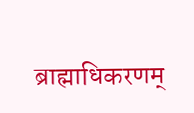ब्राह्माधिकरणम्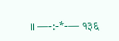॥ —-:-*-— १३६